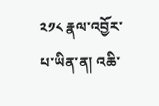༢༡༨ རྣལ་འབྱོར་པ་ཡིན་ན། འཆི་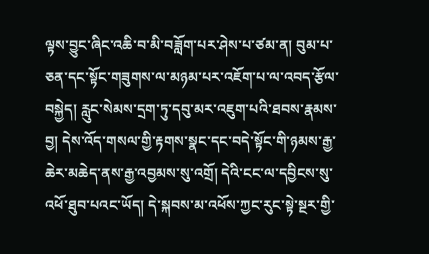ལྟས་བྱུང་ཞིང་འཆི་བ་མི་བཟློག་པར་ཤེས་པ་ཙམ་ན། བུམ་པ་ཅན་དང་སྟོང་གཟུགས་ལ་མཉམ་པར་འཇོག་པ་ལ་འབད་རྩོལ་བསྐྱེད། རླུང་སེམས་དྲག་ཏུ་དབུ་མར་འཇུག་པའི་ཐབས་རྣམས་བྱ། དེས་འོད་གསལ་གྱི་རྟགས་སྣང་དང་བདེ་སྟོང་གི་ཉམས་རྒྱ་ཆེར་མཆེད་ནས་རྒྱ་འབྱམས་སུ་འགྲོ། དེའི་ངང་ལ་དབྱིངས་སུ་འཕོ་ཐུབ་པའང་ཡོད། དེ་སྐབས་མ་འཕོས་ཀྱང་རུང་སྟེ་སྔར་གྱི་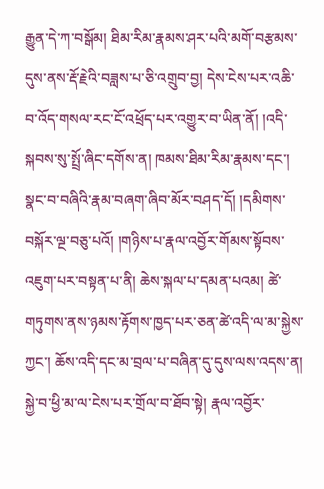རྒྱུན་དེ་ཀ་བསྒོམ། ཐིམ་རིམ་རྣམས་ཤར་པའི་མགོ་བརྩམས་དུས་ནས་རྡོ་རྗེའི་བཟླས་པ་ཅི་འགྲུབ་བྱ། དེས་ངེས་པར་འཆི་བ་འོད་གསལ་རང་ངོ་འཕྲོད་པར་འགྱུར་བ་ཡིན་ནོ། །འདི་སྐབས་སུ་སྤྲོ་ཞིང་དགོས་ན། ཁམས་ཐིམ་རིམ་རྣམས་དང་། སྣང་བ་བཞིའི་རྣམ་བཞག་ཞིབ་མོར་བཤད་དོ། །དམིགས་བསྐོར་ལྔ་བཅུ་པའོ། །གཉིས་པ་རྣལ་འབྱོར་གོམས་སྟོབས་འཇུག་པར་བསྟན་པ་ནི། ཆེས་སྐལ་པ་དམན་པའམ། ཚེ་གཏུགས་ནས་ཉམས་རྟོགས་ཁྱད་པར་ཅན་ཚེ་འདི་ལ་མ་སྐྱེས་ཀྱང་། ཆོས་འདི་དང་མ་བྲལ་པ་བཞིན་དུ་དུས་ལས་འདས་ན། སྐྱེ་བ་ཕྱི་མ་ལ་ངེས་པར་གྲོལ་བ་ཐོབ་སྟེ། རྣལ་འབྱོར་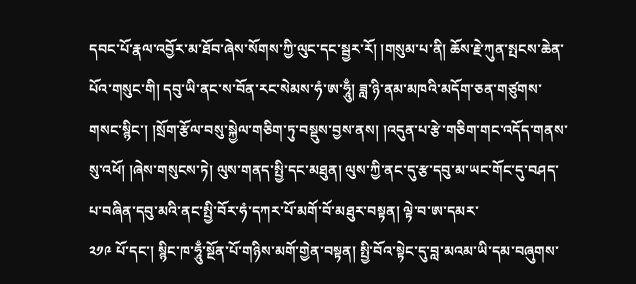དབང་པོ་རྣལ་འབྱོར་མ་ཐོབ་ཞེས་སོགས་ཀྱི་ལུང་དང་སྦྱར་རོ། །གསུམ་པ་ནི། ཆོས་རྗེ་ཀུན་སྤངས་ཆེན་པོའ་གསུང་གི། དབུ་ཡི་ནང་ས་བོན་རང་སེམས་ཧཾ་ཨ་ཧཱུྃ། ཟླ་ཉི་ནམ་མཁའི་མདོག་ཅན་གཙུགས་གསང་སྙིང་། །སྲོག་རྩོལ་བསུ་སྐྱེལ་གཅིག་ཏུ་བསྡུས་བྱས་ནས། །འདུན་པ་རྩེ་གཅིག་གང་འདོད་གནས་སུ་འཕོ། །ཞེས་གསུངས་ཏེ། ལུས་གནད་སྤྱི་དང་མཐུན། ལུས་ཀྱི་ནང་དུ་རྩ་དབུ་མ་ཡང་གོང་དུ་བཤད་པ་བཞིན་དབུ་མའི་ནང་སྤྱི་བོར་ཧཾ་དཀར་པོ་མགོ་བོ་མཐུར་བསྟན། ལྟེ་བ་ཨ་དམར་
༢༡༩ པོ་དང་། སྙིང་ཁ་ཧཱུྃ་སྔོན་པོ་གཉིས་མགོ་གྱེན་བསྟན། སྤྱི་བོའ་སྟེང་དུ་བླ་མའམ་ཡི་དམ་བཞུགས་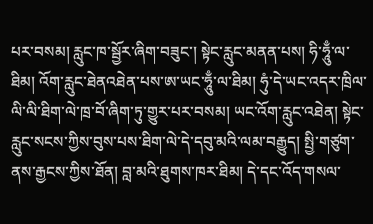པར་བསམ། རླུང་ཁ་སྦྱོར་ཞིག་བཟུང་། སྟེང་རླུང་མནན་པས། ཧི་ཧཱུྃ་ལ་ཐིམ། འོག་རླུང་ཐེནའཐེན་པས་ཨ་ཡང་ཧཱུྃ་ལ་ཐིམ། ཧུཾ་དེ་ཡང་འདར་ཁྲིལ་ལི་ལི་ཐིག་ལེ་ཁྲ་བོ་ཞིག་ཏུ་གྱུར་པར་བསམ། ཡང་འོག་རླུང་འཐེན། སྟེང་རླུང་སངས་ཀྱིས་བུས་པས་ཐིག་ལེ་དེ་དབུ་མའི་ལམ་བརྒྱུད། སྤྱི་གཙུག་ནས་རྒྱངས་ཀྱིས་ཐོན། བླ་མའི་ཐུགས་ཁར་ཐིམ། དེ་དང་འོད་གསལ་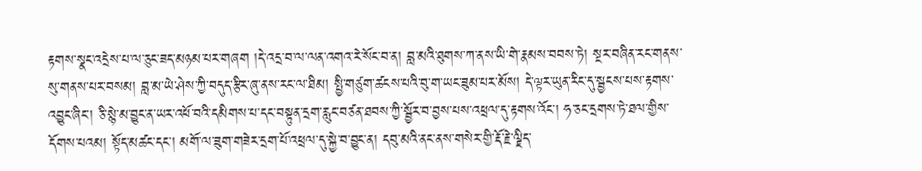རྟགས་སྣང་འདྲེས་པ་ལ་ཅུང་ཟད་མཉམ་པར་གཞག །དེ་འདྲ་བ་ལ་ལན་འགའ་རེ་སོང་བ་ན། བླ་མའི་ཐུགས་ཀ་ནས་ཡི་གེ་རྣམས་བབས་ཏེ། སྔར་བཞིན་རང་གནས་སུ་གནས་པར་བསམ། བླ་མ་ཡེ་ཤེས་ཀྱི་བདུད་རྩིར་ཞུ་ནས་རང་ལ་ཐིམ། སྤྱི་གཙུག་ཚངས་པའི་བུ་ག་ཡང་ཟུམ་པར་མོས། དེ་ལྟར་ཡུན་རིང་དུ་སྦྱངས་པས་རྟགས་འབྱུང་ཞིང་། ཅི་སྙེ་མ་བྱུང་ན་ཡར་འཕོ་བའི་དམིགས་པ་དང་བསྟུན་དྲག་རླུང་བཙན་ཐབས་ཀྱི་སྦྱོར་བ་བྱས་པས་འཕྲལ་དུ་རྟགས་འོང་། ཧ་ཅང་དྲགས་ཏེ་ཐལ་གྱིས་དོགས་པའམ། སྟོད་མཚང་དང་། མགོ་ལ་ཟུག་གཟེར་དྲག་པོ་འཕྲལ་དུ་སྐྱེ་བ་བྱུང་ན། དབུ་མའི་ནང་ནས་གསེར་གྱི་རྡོ་རྗེ་ལྗིད་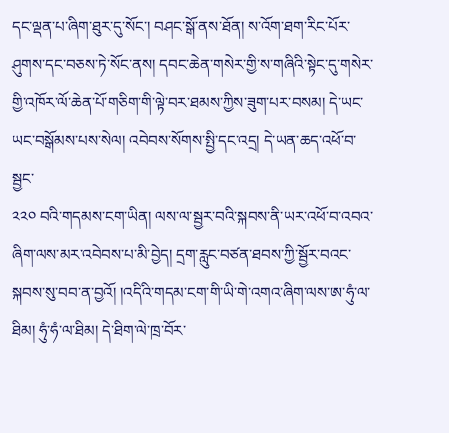དང་ལྡན་པ་ཞིག་ཐུར་དུ་སོང་། བཤང་སྒོ་ནས་ཐོན། ས་འོག་ཐག་རིང་པོར་ཤུགས་དང་བཅས་ཏེ་སོང་ནས། དབང་ཆེན་གསེར་གྱི་ས་གཞིའི་སྟེང་དུ་གསེར་གྱི་འཁོར་ལོ་ཆེན་པོ་གཅིག་གི་ལྟེ་བར་ཐམས་ཀྱིས་ཟུག་པར་བསམ། དེ་ཡང་ཡང་བསྒོམས་པས་སེལ། འབེབས་སོགས་སྤྱི་དང་འདྲ། དེ་ཡན་ཆད་འཕོ་བ་སྦྱང་
༢༢༠ བའི་གདམས་ངག་ཡིན། ལས་ལ་སྦྱར་བའི་སྐབས་ནི་ཡར་འཕོ་བ་འབའ་ཞིག་ལས་མར་འབེབས་པ་མི་བྱེད། དྲག་རླུང་བཙན་ཐབས་ཀྱི་སྦྱོར་བའང་སྐབས་སུ་བབ་ན་བྱའོ། །འདིའི་གདམ་ངག་གི་ཡི་གེ་འགའ་ཞིག་ལས་ཨ་ཧུཾ་ལ་ཐིམ། ཧུཾ་ཧཾ་ལ་ཐིམ། དེ་ཐིག་ལེ་ཁྲ་བོར་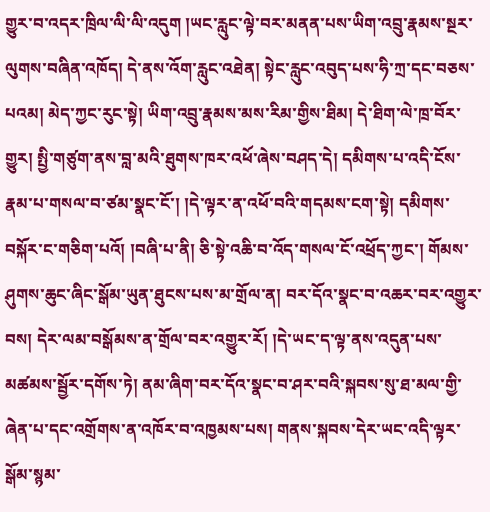གྱུར་བ་འདར་ཁྲིལ་ལི་ལི་འདུག །ཡང་རླུང་ལྟེ་བར་མནན་པས་ཡིག་འབྲུ་རྣམས་སྔར་ལུགས་བཞིན་འཁོད། དེ་ནས་འོག་རླུང་འཐེན། སྟེང་རླུང་འབུད་པས་ཧི་ཀྲ་དང་བཅས་པའམ། མེད་ཀྱང་རུང་སྟེ། ཡིག་འབྲུ་རྣམས་མས་རིམ་གྱིས་ཐིམ། དེ་ཐིག་ལེ་ཁྲ་བོར་གྱུར། སྤྱི་གཙུག་ནས་བླ་མའི་ཐུགས་ཁར་འཕོ་ཞེས་བཤད་དེ། དམིགས་པ་འདི་ངོས་རྣམ་པ་གསལ་བ་ཙམ་སྣང་ངོ་། །དེ་ལྟར་ན་འཕོ་བའི་གདམས་ངག་སྟེ། དམིགས་བསྐོར་ང་གཅིག་པའོ། །བཞི་པ་ནི། ཅི་སྟེ་འཆི་བ་འོད་གསལ་ངོ་འཕྲོད་ཀྱང་། གོམས་ཤུགས་ཆུང་ཞིང་སྒོམ་ཡུན་ཐུངས་པས་མ་གྲོལ་ན། བར་དོའ་སྣང་བ་འཆར་བར་འགྱུར་བས། དེར་ལམ་བསྒོམས་ན་གྲོལ་བར་འགྱུར་རོ། །དེ་ཡང་ད་ལྟ་ནས་འདུན་པས་མཚམས་སྦྱོར་དགོས་ཏེ། ནམ་ཞིག་བར་དོའ་སྣང་བ་ཤར་བའི་སྐབས་སུ་ཐ་མལ་གྱི་ཞེན་པ་དང་འགྲོགས་ན་འཁོར་བ་འཁྱམས་པས། གནས་སྐབས་དེར་ཡང་འདི་ལྟར་སྒོམ་སྙམ་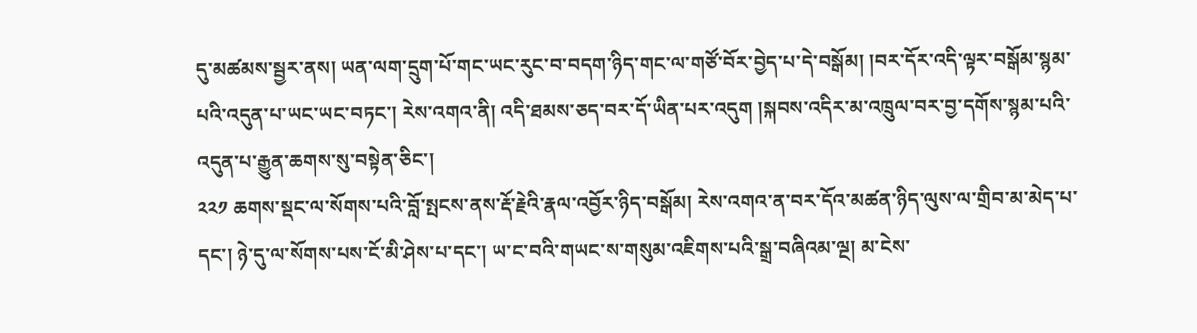དུ་མཚམས་སྦྱར་ནས། ཡན་ལག་དྲུག་པོ་གང་ཡང་རུང་བ་བདག་ཉིད་གང་ལ་གཙོ་བོར་བྱེད་པ་དེ་བསྒོམ། །བར་དོར་འདི་ལྟར་བསྒོམ་སྙམ་པའི་འདུན་པ་ཡང་ཡང་བཏང་། རེས་འགའ་ནི། འདི་ཐམས་ཅད་བར་དོ་ཡིན་པར་འདུག །སྐབས་འདིར་མ་འཁྲུལ་བར་བྱ་དགོས་སྙམ་པའི་འདུན་པ་རྒྱུན་ཆགས་སུ་བསྟེན་ཅིང་།
༢༢༡ ཆགས་སྡང་ལ་སོགས་པའི་བློ་སྤངས་ནས་རྡོ་རྗེའི་རྣལ་འབྱོར་ཉིད་བསྒོམ། རེས་འགའ་ན་བར་དོའ་མཚན་ཉིད་ལུས་ལ་གྲིབ་མ་མེད་པ་དང་། ཉེ་དུ་ལ་སོགས་པས་ངོ་མི་ཤེས་པ་དང་། ཡ་ང་བའི་གཡང་ས་གསུམ་འཇིགས་པའི་སྒྲ་བཞིའམ་ལྔ། མ་ངེས་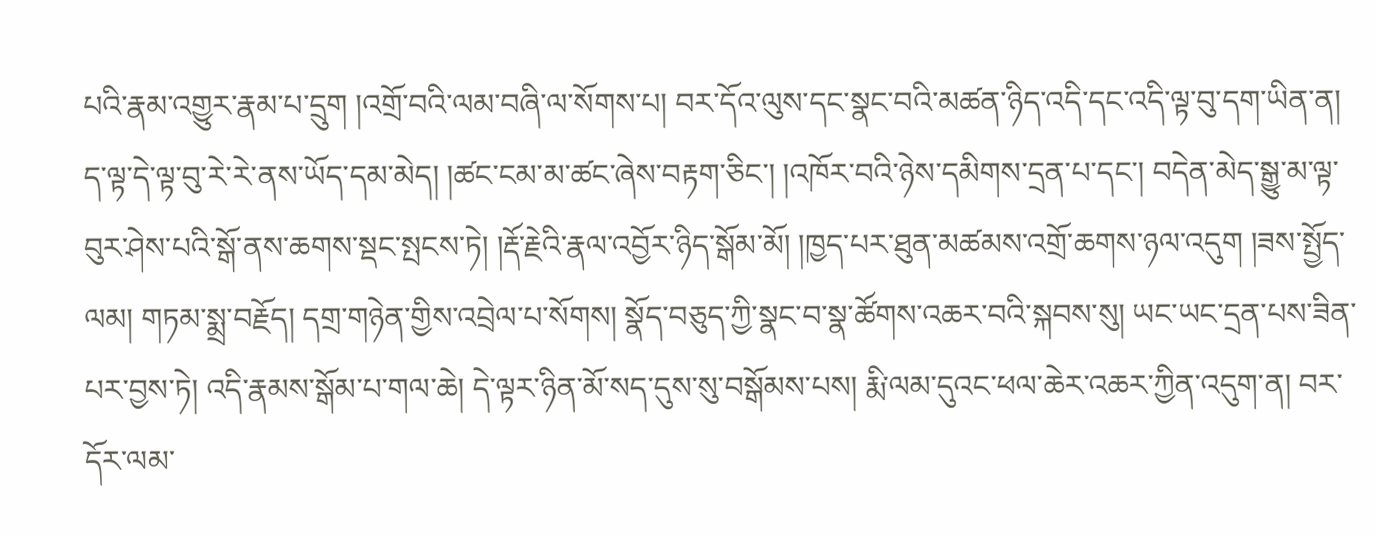པའི་རྣམ་འགྱུར་རྣམ་པ་དྲུག །འགྲོ་བའི་ལམ་བཞི་ལ་སོགས་པ། བར་དོའ་ལུས་དང་སྣང་བའི་མཚན་ཉིད་འདི་དང་འདི་ལྟ་བུ་དག་ཡིན་ན། ད་ལྟ་དེ་ལྟ་བུ་རེ་རེ་ནས་ཡོད་དམ་མེད། །ཚང་ངམ་མ་ཚང་ཞེས་བརྟག་ཅིང་། །འཁོར་བའི་ཉེས་དམིགས་དྲན་པ་དང་། བདེན་མེད་སྒྱུ་མ་ལྟ་བུར་ཤེས་པའི་སྒོ་ནས་ཆགས་སྡང་སྤངས་ཏེ། །རྡོ་རྗེའི་རྣལ་འབྱོར་ཉིད་སྒོམ་མོ། །ཁྱད་པར་ཐུན་མཚམས་འགྲོ་ཆགས་ཉལ་འདུག །ཟས་སྤྱོད་ལམ། གཏམ་སྨྲ་བརྗོད། དགྲ་གཉེན་གྱིས་འབྲེལ་པ་སོགས། སྣོད་བཅུད་ཀྱི་སྣང་བ་སྣ་ཚོགས་འཆར་བའི་སྐབས་སུ། ཡང་ཡང་དྲན་པས་ཟིན་པར་བྱས་ཏེ། འདི་རྣམས་སྒོམ་པ་གལ་ཆེ། དེ་ལྟར་ཉིན་མོ་སད་དུས་སུ་བསྒོམས་པས། རྨི་ལམ་དུའང་ཕལ་ཆེར་འཆར་ཀྱིན་འདུག་ན། བར་དོར་ལམ་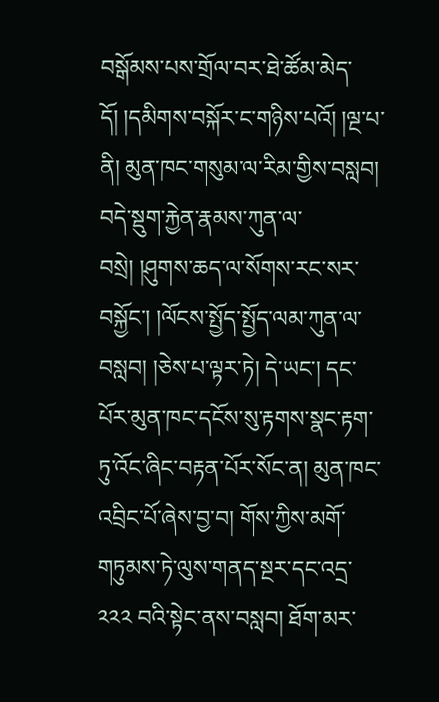བསྒོམས་པས་གྲོལ་བར་ཐེ་ཚོམ་མེད་དོ། །དམིགས་བསྐོར་ང་གཉིས་པའོ། །ལྔ་པ་ནི། མུན་ཁང་གསུམ་ལ་རིམ་གྱིས་བསླབ། བདེ་སྡུག་རྐྱེན་རྣམས་ཀུན་ལ་བསྲེ། །ཤུགས་ཆད་ལ་སོགས་རང་སར་བསྐྱོང་། །ལོངས་སྤྱོད་སྤྱོད་ལམ་ཀུན་ལ་བསླབ། །ཅེས་པ་ལྟར་ཏེ། དེ་ཡང་། དང་པོར་མུན་ཁང་དངོས་སུ་རྟགས་སྣང་རྟག་ཏུ་འོང་ཞིང་བརྟན་པོར་སོང་ན། མུན་ཁང་འབྲིང་པོ་ཞེས་བྱ་བ། གོས་ཀྱིས་མགོ་གཏུམས་ཏེ་ལུས་གནད་སྔར་དང་འདྲ་
༢༢༢ བའི་སྟེང་ནས་བསླབ། ཐོག་མར་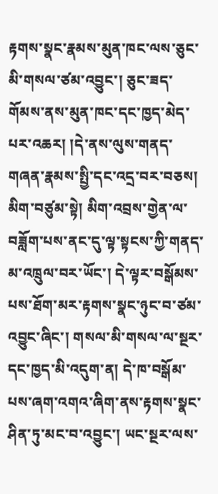རྟགས་སྣང་རྣམས་མུན་ཁང་ལས་ཅུང་མི་གསལ་ཙམ་འབྱུང་། ཅུང་ཟད་གོམས་ནས་མུན་ཁང་དང་ཁྱད་མེད་པར་འཆར། །དེ་ནས་ལུས་གནད་གཞན་རྣམས་སྤྱི་དང་འདྲ་བར་བཅས། མིག་བཙུམ་སྟེ། མིག་འབྲས་གྱེན་ལ་བཟློག་པས་ནང་དུ་ལྟ་སྟངས་ཀྱི་གནད་མ་འཁྲུལ་བར་ཡོང་། དེ་ལྟར་བསྒོམས་པས་ཐོག་མར་རྟགས་སྣང་ཉུང་བ་ཙམ་འབྱུང་ཞིང་། གསལ་མི་གསལ་ལ་སྔར་དང་ཁྱད་མི་འདུག་ན། དེ་ཁ་བསྒོམ་པས་ཞག་འགའ་ཞིག་ནས་རྟགས་སྣང་ཤིན་ཏུ་མང་བ་འབྱུང་། ཡང་སྔར་ལས་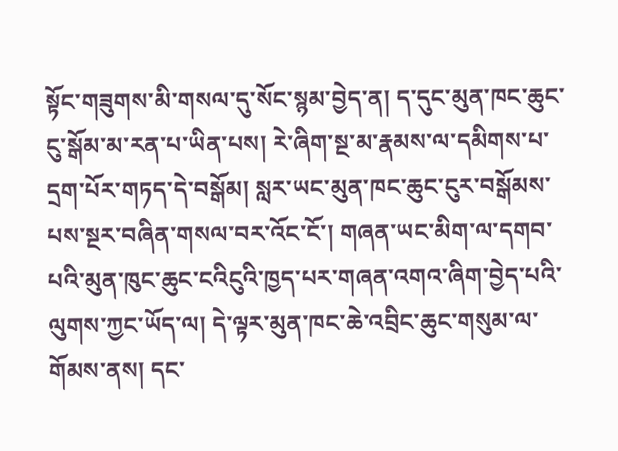སྟོང་གཟུགས་མི་གསལ་དུ་སོང་སྙམ་བྱེད་ན། ད་དུང་མུན་ཁང་ཆུང་ངུ་སྒོམ་མ་རན་པ་ཡིན་པས། རེ་ཞིག་སྔ་མ་རྣམས་ལ་དམིགས་པ་དྲག་པོར་གཏད་དེ་བསྒོམ། སླར་ཡང་མུན་ཁང་ཆུང་ངུར་བསྒོམས་པས་སྔར་བཞིན་གསལ་བར་འོང་ངོ་། གཞན་ཡང་མིག་ལ་དགབ་པའི་མུན་ཁུང་ཆུང་ངའིངུའི་ཁྱད་པར་གཞན་འགའ་ཞིག་བྱེད་པའི་ལུགས་ཀྱང་ཡོད་ལ། དེ་ལྟར་མུན་ཁང་ཆེ་འབྲིང་ཆུང་གསུམ་ལ་གོམས་ནས། དང་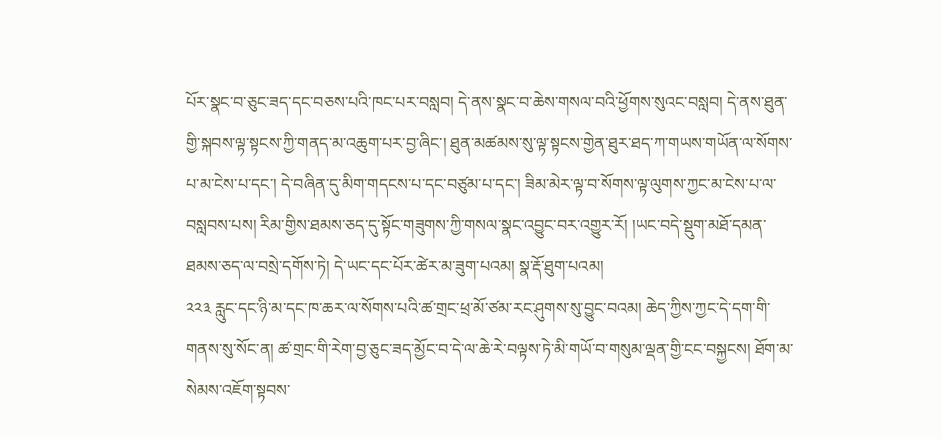པོར་སྣང་བ་ཅུང་ཟད་དང་བཅས་པའི་ཁང་པར་བསླབ། དེ་ནས་སྣང་བ་ཆེས་གསལ་བའི་ཕྱོགས་སུའང་བསླབ། དེ་ནས་ཐུན་གྱི་སྐབས་ལྟ་སྟངས་ཀྱི་གནད་མ་འཆུག་པར་བྱ་ཞིང་། ཐུན་མཚམས་སུ་ལྟ་སྟངས་གྱེན་ཐུར་ཐད་ཀ་གཡས་གཡོན་ལ་སོགས་པ་མ་ངེས་པ་དང་། དེ་བཞིན་དུ་མིག་གདངས་པ་དང་བཙུམ་པ་དང་། ཟིམ་མེར་ལྟ་བ་སོགས་ལྟ་ལུགས་ཀྱང་མ་ངེས་པ་ལ་བསླབས་པས། རིམ་གྱིས་ཐམས་ཅད་དུ་སྟོང་གཟུགས་ཀྱི་གསལ་སྣང་འབྱུང་བར་འགྱུར་རོ། །ཡང་བདེ་སྡུག་མཐོ་དམན་ཐམས་ཅད་ལ་བསྲེ་དགོས་ཏེ། དེ་ཡང་དང་པོར་ཚེར་མ་ཟུག་པའམ། སྣ་རྡོ་ཐུག་པའམ།
༢༢༣ རླུང་དང་ཉི་མ་དང་ཁ་ཆར་ལ་སོགས་པའི་ཚ་གྲང་ཕྲ་མོ་ཙམ་རང་ཤུགས་སུ་བྱུང་བའམ། ཆེད་ཀྱིས་ཀྱང་དེ་དག་གི་གནས་སུ་སོང་ན། ཚ་གྲང་གི་རེག་བྱ་ཅུང་ཟད་མྱོང་བ་དེ་ལ་ཆེ་རེ་བལྟས་ཏེ་མི་གཡོ་བ་གསུམ་ལྡན་གྱི་ངང་བསྐྱངས། ཐོག་མ་སེམས་འཇོག་སྟབས་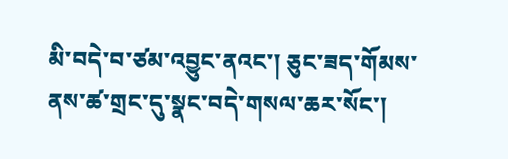མི་བདེ་བ་ཙམ་འབྱུང་ནའང་། ཅུང་ཟད་གོམས་ནས་ཚ་གྲང་དུ་སྣང་བདེ་གསལ་ཆར་སོང་།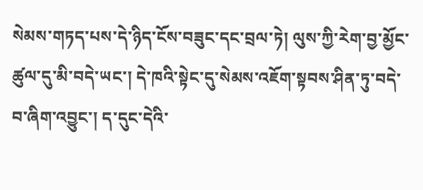སེམས་གཏད་པས་དེ་ཉིད་ངོས་བཟུང་དང་བྲལ་ཏེ། ལུས་ཀྱི་རེག་བྱ་མྱོང་ཚུལ་དུ་མི་བདེ་ཡང་། དེ་ཁའི་སྟེང་དུ་སེམས་འཇོག་སྟབས་ཤིན་ཏུ་བདེ་བ་ཞིག་འབྱུང་། ད་དུང་དེའི་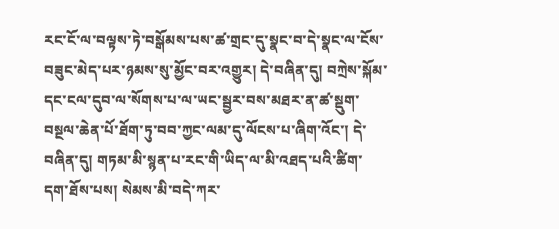རང་ངོ་ལ་བལྟས་ཏེ་བསྒོམས་པས་ཚ་གྲང་དུ་སྣང་བ་དེ་སྣང་ལ་ངོས་བཟུང་མེད་པར་ཉམས་སུ་མྱོང་བར་འགྱུར། དེ་བཞིན་དུ། བཀྲེས་སྐོམ་དང་ངལ་དུབ་ལ་སོགས་པ་ལ་ཡང་སྦྱར་བས་མཐར་ན་ཚ་སྡུག་བསྔལ་ཆེན་པོ་ཐོག་ཏུ་བབ་ཀྱང་ལམ་དུ་ལོངས་པ་ཞིག་འོང་། དེ་བཞིན་དུ། གཏམ་མི་སྙན་པ་རང་གི་ཡིད་ལ་མི་འཐད་པའི་ཚིག་དག་ཐོས་པས། སེམས་མི་བདེ་ཀར་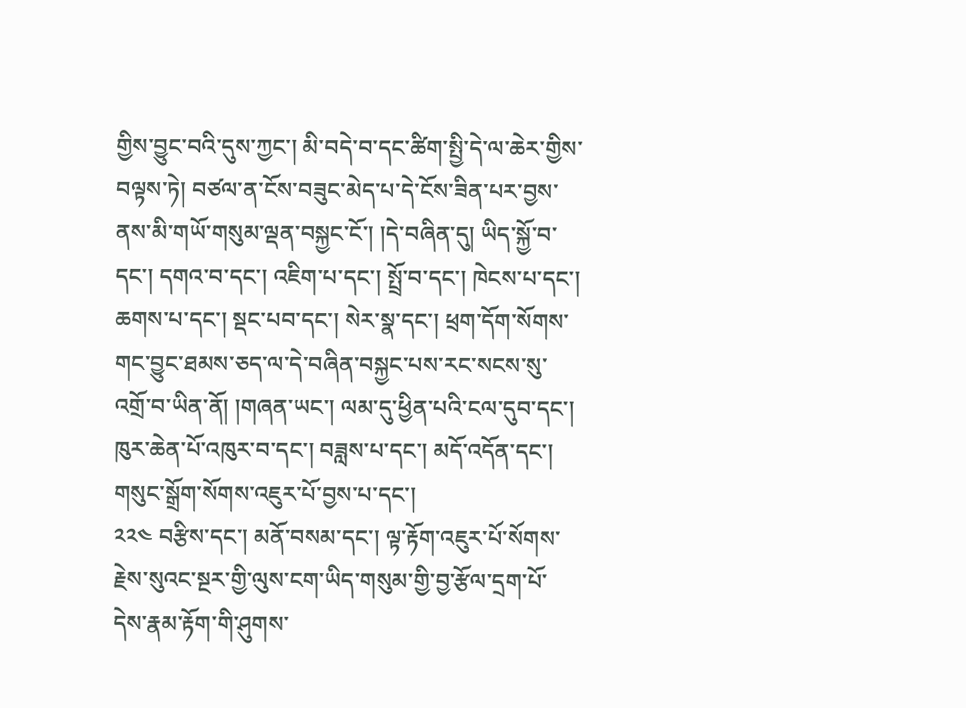གྱིས་བྱུང་བའི་དུས་ཀྱང་། མི་བདེ་བ་དང་ཚིག་སྤྱི་དེ་ལ་ཆེར་གྱིས་བལྟས་ཏེ། བཙལ་ན་ངོས་བཟུང་མེད་པ་དེ་ངོས་ཟིན་པར་བྱས་ནས་མི་གཡོ་གསུམ་ལྡན་བསྐྱང་ངོ་། །དེ་བཞིན་དུ། ཡིད་སྐྱོ་བ་དང་། དགའ་བ་དང་། འཇིག་པ་དང་། སྤྲོ་བ་དང་། ཁེངས་པ་དང་། ཆགས་པ་དང་། སྡང་པབ་དང་། སེར་སྣ་དང་། ཕྲག་དོག་སོགས་གང་བྱུང་ཐམས་ཅད་ལ་དེ་བཞིན་བསྐྱང་པས་རང་སངས་སུ་འགྲོ་བ་ཡིན་ནོ། །གཞན་ཡང་། ལམ་དུ་ཕྱིན་པའི་ངལ་དུབ་དང་། ཁུར་ཆེན་པོ་འཁུར་བ་དང་། བཟླས་པ་དང་། མདོ་འདོན་དང་། གསུང་སྒྲོག་སོགས་འཇུར་པོ་བྱས་པ་དང་།
༢༢༤ བརྩིས་དང་། མནོ་བསམ་དང་། ལྟ་རྟོག་འཇུར་པོ་སོགས་རྗེས་སུའང་སྔར་གྱི་ལུས་ངག་ཡིད་གསུམ་གྱི་བྱ་རྩོལ་དྲག་པོ་དེས་རྣམ་རྟོག་གི་ཤུགས་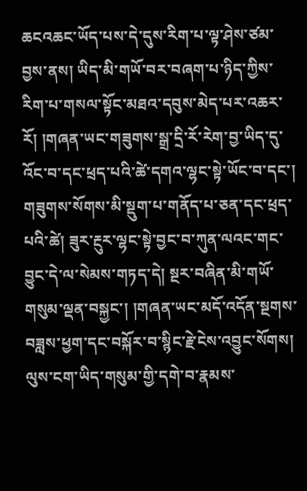ཆངའཆང་ཡོད་པས་དེ་དུས་རིག་པ་ལྟ་ཤེས་ཙམ་བྱས་ནས། ཡིད་མི་གཡོ་བར་བཞག་པ་ཉིད་ཀྱིས་རིག་པ་གསལ་སྟོང་མཐའ་དབུས་མེད་པར་འཆར་རོ། །གཞན་ཡང་གཟུགས་སྒྲ་དྲི་རོ་རེག་བྱ་ཡིད་དུ་འོང་བ་དང་ཕྲད་པའི་ཚེ་དགའ་ལྷང་སྟེ་ཡོང་བ་དང་། གཟུགས་སོགས་མི་སྡུག་པ་གནོད་པ་ཅན་དང་ཕྲད་པའི་ཚེ། ཟུར་རྔུར་ལྷང་སྟེ་བྱང་བ་ཀུན་ལའང་གང་བྱུང་དེ་ལ་སེམས་གཏད་དེ། སྔར་བཞིན་མི་གཡོ་གསུམ་ལྡན་བསྐྱང་། །གཞན་ཡང་མདོ་འདོན་སྔགས་བཟླས་ཕྱག་དང་བསྐོར་བ་སྙིང་རྗེ་ངེས་འབྱུང་སོགས། ལུས་ངག་ཡིད་གསུམ་གྱི་དགེ་བ་རྣམས་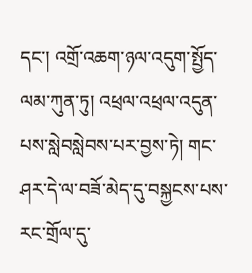དང་། འགྲོ་འཆག་ཉལ་འདུག་སྤྱོད་ལམ་ཀུན་ཏུ། འཕྲལ་འཕྲལ་འདུན་པས་སླེབསླེབས་པར་བྱས་ཏེ། གང་ཤར་དེ་ལ་བཟོ་མེད་དུ་བསྐྱངས་པས་རང་གྲོལ་དུ་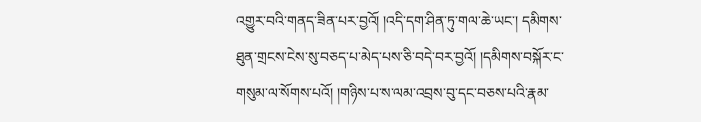འགྱུར་བའི་གནད་ཟིན་པར་བྱའོ། །འདི་དག་ཤིན་ཏུ་གལ་ཆེ་ཡང་། དམིགས་ཐུན་གྲངས་ངེས་སུ་བཅད་པ་མེད་པས་ཅི་བདེ་བར་བྱའོ། །དམིགས་བསྐོར་ང་གསུམ་ལ་སོགས་པའོ། །གཉིས་པ་ས་ལམ་འབྲས་བུ་དང་བཅས་པའི་རྣམ་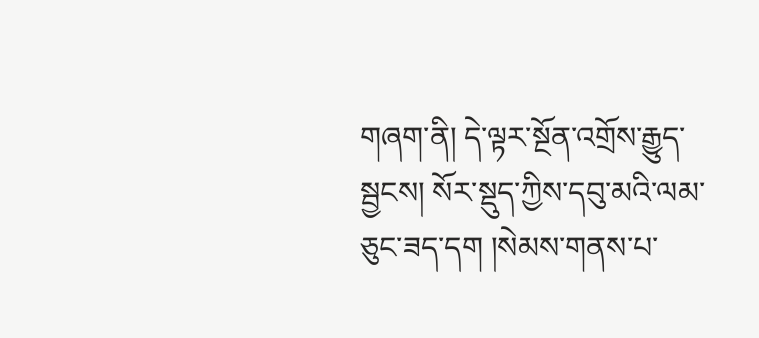གཞག་ནི། དེ་ལྟར་སྔོན་འགྲོས་རྒྱུད་སྦྱངས། སོར་སྡུད་ཀྱིས་དབུ་མའི་ལམ་ཅུང་ཟད་དག །སེམས་གནས་པ་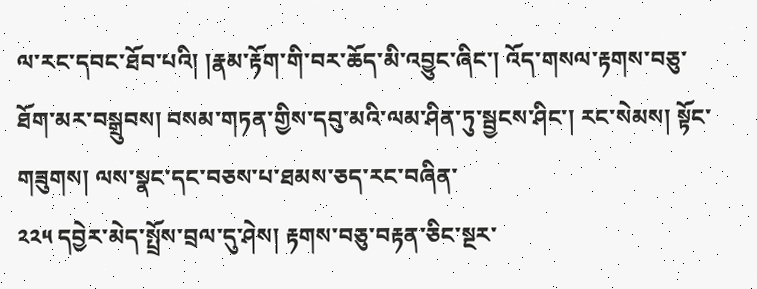ལ་རང་དབང་ཐོབ་པའི། །རྣམ་རྟོག་གི་བར་ཆོད་མི་འབྱུང་ཞིང་། འོད་གསལ་རྟགས་བཅུ་ཐོག་མར་བསྒྲུབས། བསམ་གཏན་གྱིས་དབུ་མའི་ལམ་ཤིན་ཏུ་སྦྱངས་ཤིང་། རང་སེམས། སྟོང་གཟུགས། ལས་སྣང་དང་བཅས་པ་ཐམས་ཅད་རང་བཞིན་
༢༢༥ དབྱེར་མེད་སྤྲོས་བྲལ་དུ་ཤེས། རྟགས་བཅུ་བརྟན་ཅིང་སྔར་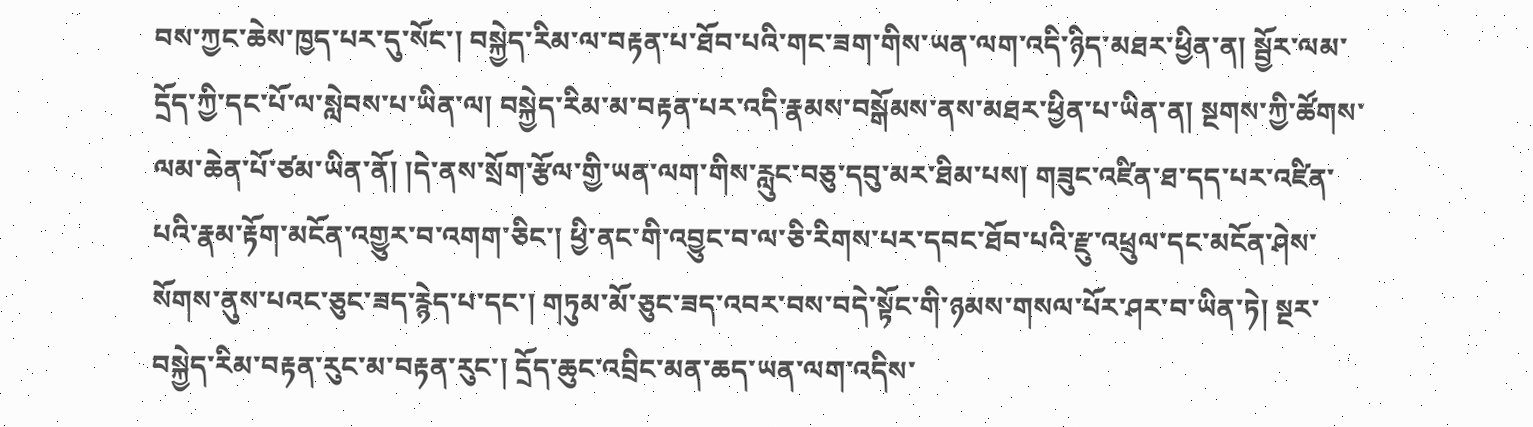བས་ཀྱང་ཆེས་ཁྱད་པར་དུ་སོང་། བསྐྱེད་རིམ་ལ་བརྟན་པ་ཐོབ་པའི་གང་ཟག་གིས་ཡན་ལག་འདི་ཉིད་མཐར་ཕྱིན་ན། སྦྱོར་ལམ་དྲོད་ཀྱི་དང་པོ་ལ་སླེབས་པ་ཡིན་ལ། བསྐྱེད་རིམ་མ་བརྟན་པར་འདི་རྣམས་བསྒོམས་ནས་མཐར་ཕྱིན་པ་ཡིན་ན། སྔགས་ཀྱི་ཚོགས་ལམ་ཆེན་པོ་ཙམ་ཡིན་ནོ། །དེ་ནས་སྲོག་རྩོལ་གྱི་ཡན་ལག་གིས་རླུང་བཅུ་དབུ་མར་ཐིམ་པས། གཟུང་འཛིན་ཐ་དད་པར་འཛིན་པའི་རྣམ་རྟོག་མངོན་འགྱུར་བ་འགག་ཅིང་། ཕྱི་ནང་གི་འབྱུང་བ་ལ་ཅི་རིགས་པར་དབང་ཐོབ་པའི་རྫུ་འཕྲུལ་དང་མངོན་ཤེས་སོགས་ནུས་པའང་ཅུང་ཟད་རྙེད་པ་དང་། གཏུམ་མོ་ཅུང་ཟད་འབར་བས་བདེ་སྟོང་གི་ཉམས་གསལ་པོར་ཤར་བ་ཡིན་ཏེ། སྔར་བསྐྱེད་རིམ་བརྟན་རུང་མ་བརྟན་རུང་། དྲོད་ཆུང་འབྲིང་མན་ཆད་ཡན་ལག་འདིས་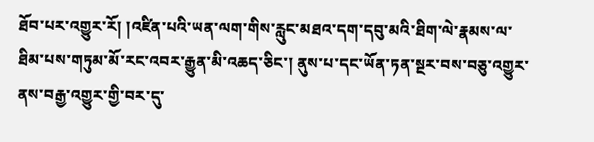ཐོབ་པར་འགྱུར་རོ། །འཛིན་པའི་ཡན་ལག་གིས་རླུང་མཐའ་དག་དབུ་མའི་ཐིག་ལེ་རྣམས་ལ་ཐིམ་པས་གཏུམ་མོ་རང་འབར་རྒྱུན་མི་འཆད་ཅིང་། ནུས་པ་དང་ཡོན་ཏན་སྔར་བས་བཅུ་འགྱུར་ནས་བརྒྱ་འགྱུར་གྱི་བར་དུ་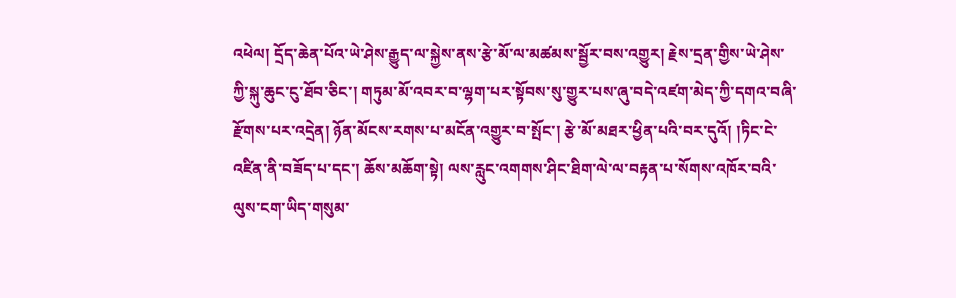འཕེལ། དྲོད་ཆེན་པོའ་ཡེ་ཤེས་རྒྱུད་ལ་སྐྱེས་ནས་རྩེ་མོ་ལ་མཚམས་སྦྱོར་བས་འགྱུར། རྗེས་དྲན་གྱིས་ཡེ་ཤེས་ཀྱི་སྐུ་ཆུང་ངུ་ཐོབ་ཅིང་། གཏུམ་མོ་འབར་བ་ལྷག་པར་སྟོབས་སུ་གྱུར་པས་ཞུ་བདེ་འཛག་མེད་ཀྱི་དགའ་བཞི་རྫོགས་པར་འདྲེན། ཉོན་མོངས་རགས་པ་མངོན་འགྱུར་བ་སྤོང་། རྩེ་མོ་མཐར་ཕྱིན་པའི་བར་དུའོ། །ཏིང་ངེ་འཛིན་ནི་བཟོད་པ་དང་། ཆོས་མཆོག་སྟེ། ལས་རླུང་འགགས་ཤིང་ཐིག་ལེ་ལ་བརྟན་པ་སོགས་འཁོར་བའི་ལུས་ངག་ཡིད་གསུམ་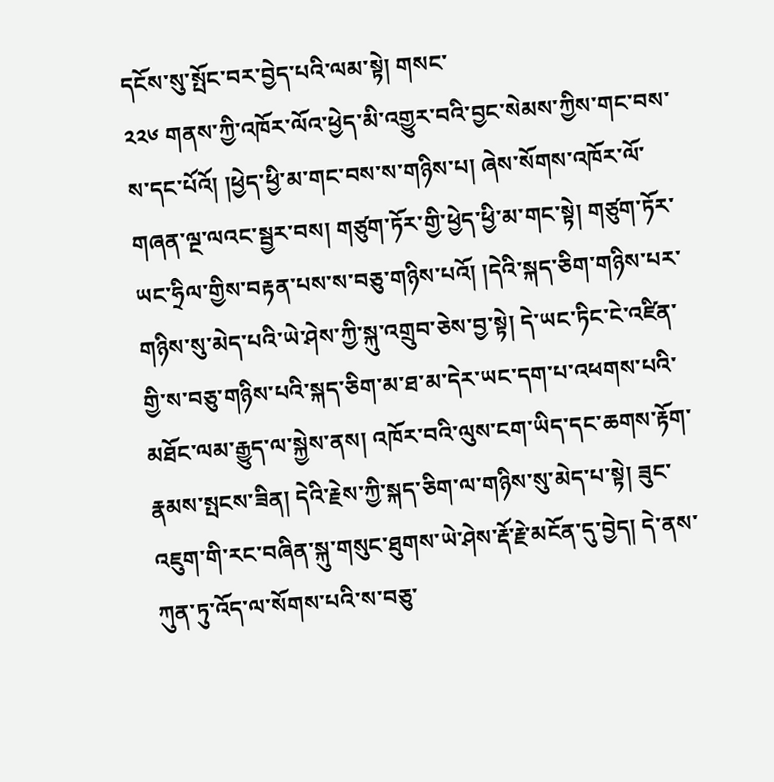དངོས་སུ་སྤོང་བར་བྱེད་པའི་ལམ་སྟེ། གསང་
༢༢༦ གནས་ཀྱི་འཁོར་ལོའ་ཕྱེད་མི་འགྱུར་བའི་བྱང་སེམས་ཀྱིས་གང་བས་ས་དང་པོའོ། །ཕྱེད་ཕྱི་མ་གང་བས་ས་གཉིས་པ། ཞེས་སོགས་འཁོར་ལོ་གཞན་ལྔ་ལའང་སྦྱར་བས། གཙུག་ཏོར་གྱི་ཕྱེད་ཕྱི་མ་གང་སྟེ། གཙུག་ཏོར་ཡང་ཧྲིལ་གྱིས་བརྟན་པས་ས་བཅུ་གཉིས་པའོ། །དེའི་སྐད་ཅིག་གཉིས་པར་གཉིས་སུ་མེད་པའི་ཡེ་ཤེས་ཀྱི་སྐུ་འགྲུབ་ཅེས་བྱ་སྟེ། དེ་ཡང་ཏིང་ངེ་འཛིན་གྱི་ས་བཅུ་གཉིས་པའི་སྐད་ཅིག་མ་ཐ་མ་དེར་ཡང་དག་པ་འཕགས་པའི་མཐོང་ལམ་རྒྱུད་ལ་སྐྱེས་ནས། འཁོར་བའི་ལུས་ངག་ཡིད་དང་ཆགས་རྟོག་རྣམས་སྤངས་ཟིན། དེའི་རྗེས་ཀྱི་སྐད་ཅིག་ལ་གཉིས་སུ་མེད་པ་སྟེ། ཟུང་འཇུག་གི་རང་བཞིན་སྐུ་གསུང་ཐུགས་ཡེ་ཤེས་རྡོ་རྗེ་མངོན་དུ་བྱེད། དེ་ནས་ཀུན་ཏུ་འོད་ལ་སོགས་པའི་ས་བཅུ་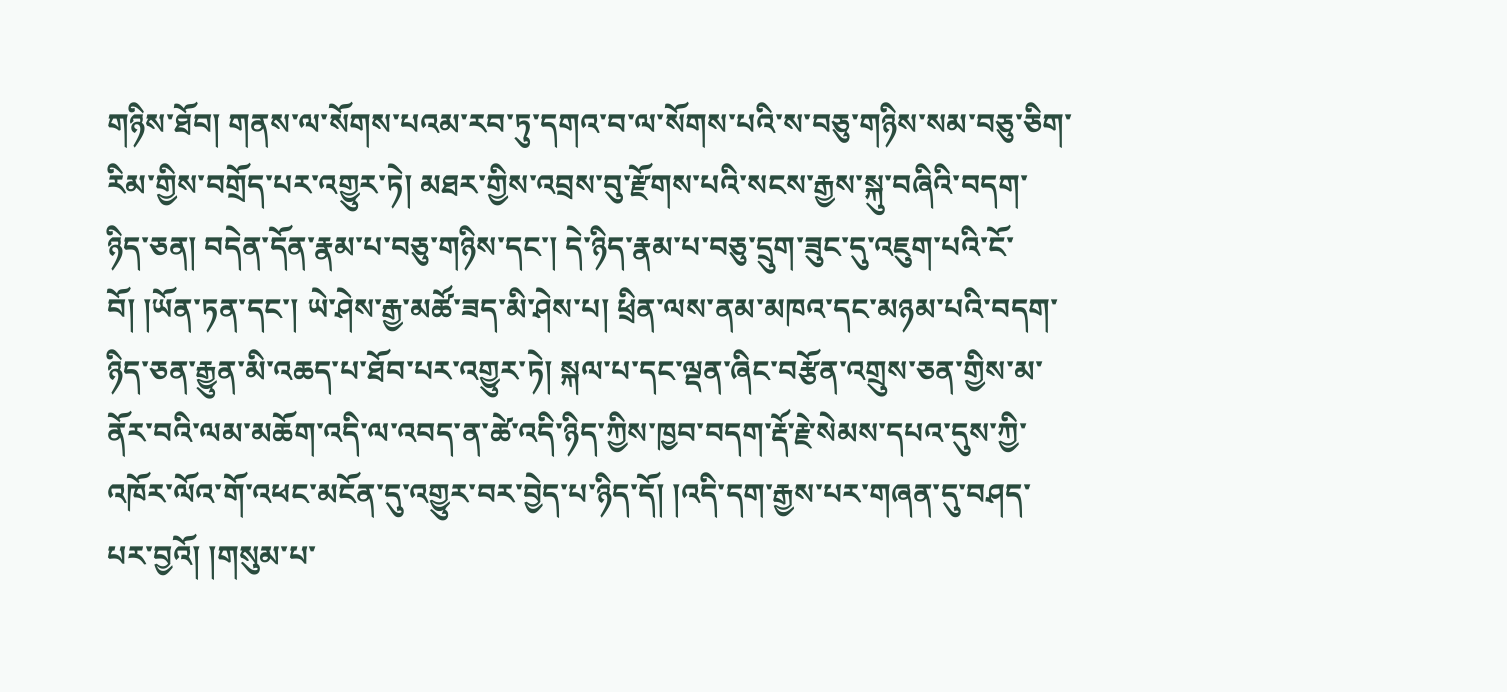གཉིས་ཐོབ། གནས་ལ་སོགས་པའམ་རབ་ཏུ་དགའ་བ་ལ་སོགས་པའི་ས་བཅུ་གཉིས་སམ་བཅུ་ཅིག་རིམ་གྱིས་བགྲོད་པར་འགྱུར་ཏེ། མཐར་གྱིས་འབྲས་བུ་རྫོགས་པའི་སངས་རྒྱས་སྐུ་བཞིའི་བདག་ཉིད་ཅན། བདེན་དོན་རྣམ་པ་བཅུ་གཉིས་དང་། དེ་ཉིད་རྣམ་པ་བཅུ་དྲུག་ཟུང་དུ་འཇུག་པའི་ངོ་བོ། །ཡོན་ཏན་དང་། ཡེ་ཤེས་རྒྱ་མཚོ་ཟད་མི་ཤེས་པ། ཕྲིན་ལས་ནམ་མཁའ་དང་མཉམ་པའི་བདག་ཉིད་ཅན་རྒྱུན་མི་འཆད་པ་ཐོབ་པར་འགྱུར་ཏེ། སྐལ་པ་དང་ལྡན་ཞིང་བརྩོན་འགྲུས་ཅན་གྱིས་མ་ནོར་བའི་ལམ་མཆོག་འདི་ལ་འབད་ན་ཚེ་འདི་ཉིད་ཀྱིས་ཁྱབ་བདག་རྡོ་རྗེ་སེམས་དཔའ་དུས་ཀྱི་འཁོར་ལོའ་གོ་འཕང་མངོན་དུ་འགྱུར་བར་བྱེད་པ་ཉིད་དོ། །འདི་དག་རྒྱས་པར་གཞན་དུ་བཤད་པར་བྱའོ། །གསུམ་པ་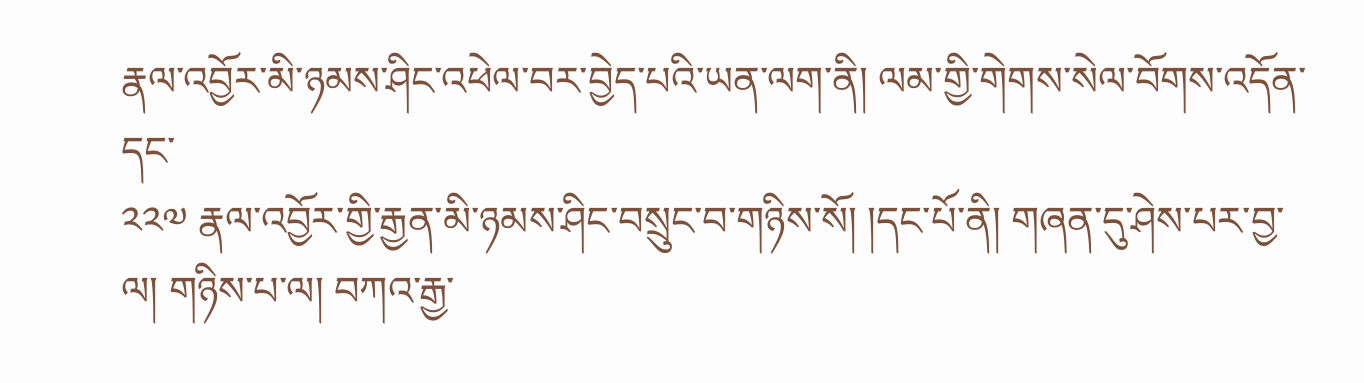རྣལ་འབྱོར་མི་ཉམས་ཤིང་འཕེལ་བར་བྱེད་པའི་ཡན་ལག་ནི། ལམ་གྱི་གེགས་སེལ་བོགས་འདོན་དང་
༢༢༧ རྣལ་འབྱོར་གྱི་རྒྱན་མི་ཉམས་ཤིང་བསྲུང་བ་གཉིས་སོ། །དང་པོ་ནི། གཞན་དུ་ཤེས་པར་བྱ་ལ། གཉིས་པ་ལ། བཀའ་རྒྱ་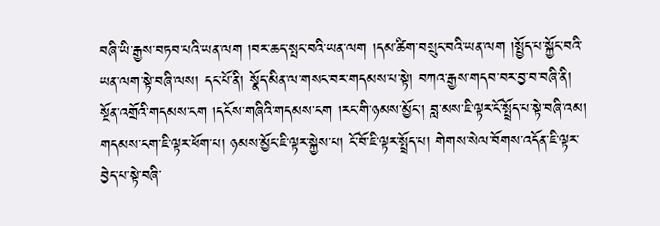བཞི་ཡི་རྒྱས་བཏབ་པའི་ཡན་ལག །བར་ཆད་སྤང་བའི་ཡན་ལག །དམ་ཚིག་བསྲུང་བའི་ཡན་ལག །སྤྱོད་པ་སྐྱོང་བའི་ཡན་ལག་སྟེ་བཞི་ལས། དང་པོ་ནི། སྣོད་མིན་ལ་གསང་བར་གདམས་པ་སྟེ། བཀའ་རྒྱས་གདབ་བར་བྱ་བ་བཞི་ནི། སྔོན་འགྲོའི་གདམས་ངག །དངོས་གཞིའི་གདམས་ངག །རང་གི་ཉམས་མྱོང་། བླ་མས་ཇི་ལྟར་ངོ་སྤྲོད་པ་སྟེ་བཞི་འམ། གདམས་ངག་ཇི་ལྟར་ཕོག་པ། ཉམས་མྱོང་ཇི་ལྟར་སྐྱེས་པ། ངོ་བོ་ཇི་ལྟར་སྤྲོད་པ། གེགས་སེལ་བོགས་འདོན་ཇི་ལྟར་བྱེད་པ་སྟེ་བཞི་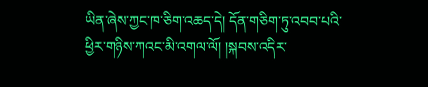ཡིན་ཞེས་ཀྱང་ཁ་ཅིག་འཆད་དེ། དོན་གཅིག་ཏུ་འབབ་པའི་ཕྱིར་གཉིས་ཀའང་མི་འགལ་ལོ། །སྐབས་འདིར་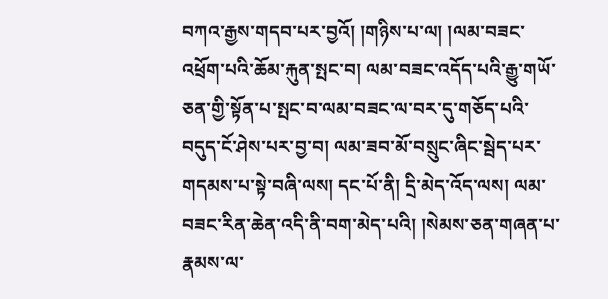བཀའ་རྒྱས་གདབ་པར་བྱའོ། །གཉིས་པ་ལ། །ལམ་བཟང་འཕྲོག་པའི་ཆོམ་རྐུན་སྤང་བ། ལམ་བཟང་འདོད་པའི་རྒྱུ་གཡོ་ཅན་གྱི་སྟོན་པ་སྤང་བ་ལམ་བཟང་ལ་བར་དུ་གཅོད་པའི་བདུད་ངོ་ཤེས་པར་བྱ་བ། ལམ་ཟབ་མོ་བསྲུང་ཞིང་སྦེད་པར་གདམས་པ་སྟེ་བཞི་ལས། དང་པོ་ནི། དྲི་མེད་འོད་ལས། ལམ་བཟང་རིན་ཆེན་འདི་ནི་བག་མེད་པའི། །སེམས་ཅན་གཞན་པ་རྣམས་ལ་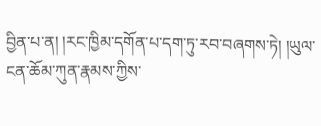བྱིན་པ་ན། །རང་ཁྱིམ་དགོན་པ་དག་ཏུ་རབ་བཞགས་ཏེ། །ཡུལ་ངན་ཆོམ་ཀུན་རྣམས་ཀྱིས་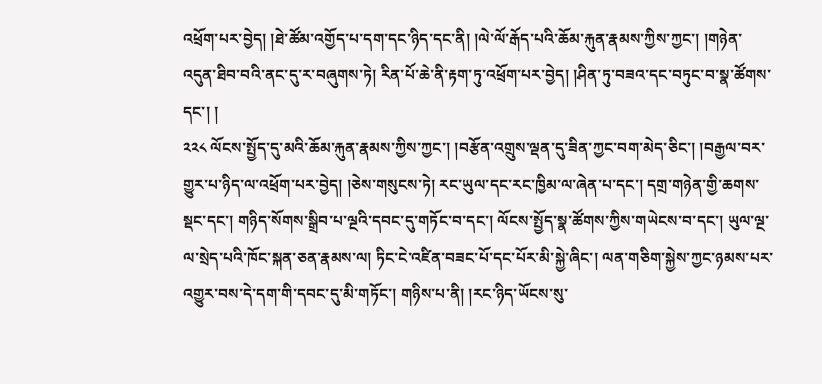འཕྲོག་པར་བྱེད། །ཐེ་ཚོམ་འགྱོད་པ་དག་དང་ཉིད་དང་ནི། །ལེ་ལོ་རྒོད་པའི་ཆོམ་རྐུན་རྣམས་ཀྱིས་ཀྱང་། །གཉེན་འདུན་ཐིབ་བའི་ནང་དུ་ར་བཞུགས་ཏེ། རིན་པོ་ཆེ་ནི་རྟག་ཏུ་འཕྲོག་པར་བྱེད། །ཤིན་ཏུ་བཟའ་དང་བཏུང་བ་སྣ་ཚོགས་དང་། །
༢༢༨ ལོངས་སྤྱོད་དུ་མའི་ཆོམ་རྐུན་རྣམས་ཀྱིས་ཀྱང་། །བརྩོན་འགྲུས་ལྡན་དུ་ཟིན་ཀྱང་བག་མེད་ཅིང་། །བརྒྱལ་བར་གྱུར་པ་ཉིད་ལ་འཕྲོག་པར་བྱེད། །ཅེས་གསུངས་ཏེ། རང་ཡུལ་དང་རང་ཁྱིམ་ལ་ཞེན་པ་དང་། དགྲ་གཉེན་གྱི་ཆགས་སྡང་དང་། གཉིད་སོགས་སྒྲིབ་པ་ལྔའི་དབང་དུ་གཏོང་བ་དང་། ལོངས་སྤྱོད་སྣ་ཚོགས་ཀྱིས་གཡེངས་བ་དང་། ཡུལ་ལྔ་ལ་སྲེད་པའི་ཁོང་སྐན་ཅན་རྣམས་ལ། ཏིང་ངེ་འཛིན་བཟང་པོ་དང་པོར་མི་སྐྱེ་ཞིང་། ལན་གཅིག་སྐྱེས་ཀྱང་ཉམས་པར་འགྱུར་བས་དེ་དག་གི་དབང་དུ་མི་གཏོང་། གཉིས་པ་ནི། །རང་ཉིད་ཡོངས་སུ་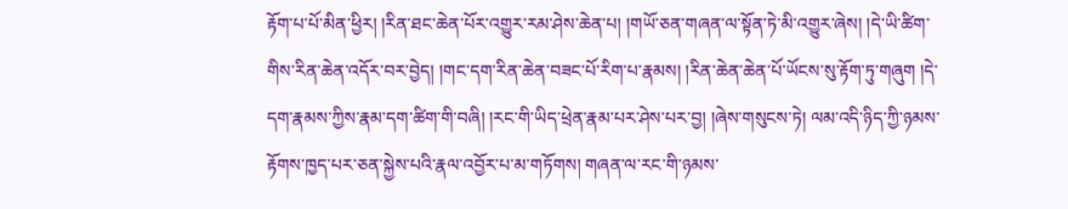རྟོག་པ་པོ་མིན་ཕྱིར། །རིན་ཐང་ཆེན་པོར་འགྱུར་རམ་ཤེས་ཆེན་པ། །གཡོ་ཅན་གཞན་ལ་སྟོན་ཏེ་མི་འགྱུར་ཞེས། །དེ་ཡི་ཚིག་གིས་རིན་ཆེན་འདོར་བར་བྱེད། །གང་དག་རིན་ཆེན་བཟང་པོ་རིག་པ་རྣམས། །རིན་ཆེན་ཆེན་པོ་ཡོངས་སུ་རྟོག་ཏུ་གཞུག །དེ་དག་རྣམས་ཀྱིས་རྣམ་དག་ཚིག་གི་བཞི། །རང་གི་ཡིད་ཕྲེན་རྣམ་པར་ཤེས་པར་བྱ། །ཞེས་གསུངས་ཏེ། ལམ་འདི་ཉིད་ཀྱི་ཉམས་རྟོགས་ཁྱད་པར་ཅན་སྐྱེས་པའི་རྣལ་འབྱོར་པ་མ་གཏོགས། གཞན་ལ་རང་གི་ཉམས་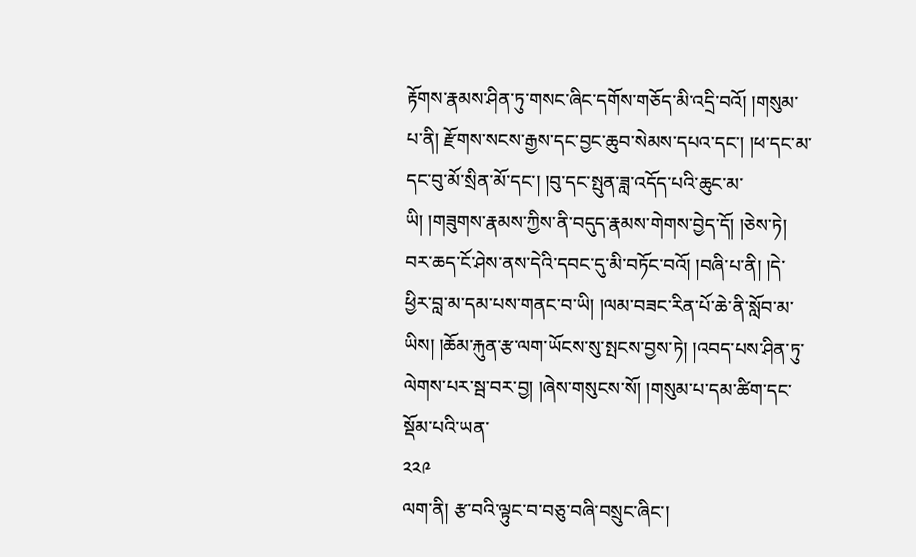རྟོགས་རྣམས་ཤིན་ཏུ་གསང་ཞིང་དགོས་གཅོད་མི་འདྲི་བའོ། །གསུམ་པ་ནི། རྫོགས་སངས་རྒྱས་དང་བྱང་ཆུབ་སེམས་དཔའ་དང་། །ཕ་དང་མ་དང་བུ་མོ་སྲིན་མོ་དང་། །བུ་དང་སྤུན་ཟླ་འདོད་པའི་ཆུང་མ་ཡི། །གཟུགས་རྣམས་ཀྱིས་ནི་བདུད་རྣམས་གེགས་བྱེད་དོ། །ཅེས་ཏེ། བར་ཆད་ངོ་ཤེས་ནས་དེའི་དབང་དུ་མི་བཏོང་བའོ། །བཞི་པ་ནི། །དེ་ཕྱིར་བླ་མ་དམ་པས་གནང་བ་ཡི། །ལམ་བཟང་རིན་པོ་ཆེ་ནི་སློབ་མ་ཡིས། །ཆོམ་རྐུན་རྩ་ལག་ཡོངས་སུ་སྤངས་བྱས་ཏེ། །འབད་པས་ཤིན་ཏུ་ལེགས་པར་སྦ་བར་བྱ། །ཞེས་གསུངས་སོ། །གསུམ་པ་དམ་ཚིག་དང་སྡོམ་པའི་ཡན་
༢༢༩
ལག་ནི། རྩ་བའི་ལྟུང་བ་བཅུ་བཞི་བསྲུང་ཞིང་།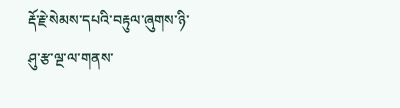རྡོ་རྗེ་སེམས་དཔའི་བརྟུལ་ཞུགས་ཉི་ཤུ་རྩ་ལྔ་ལ་གནས་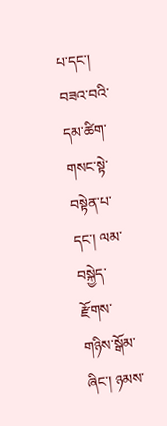པ་དང་། བཟའ་བའི་དམ་ཚིག་གསང་སྟེ་བསྟེན་པ་དང་། ལམ་བསྐྱེད་རྫོགས་གཉིས་སྒོམ་ཞིང་། ཉམས་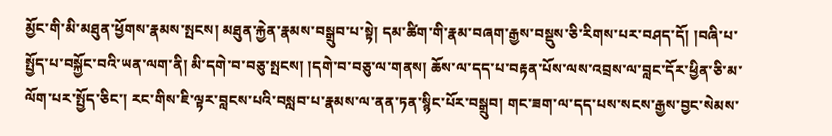མྱོང་གི་མི་མཐུན་ཕྱོགས་རྣམས་སྤངས། མཐུན་རྐྱེན་རྣམས་བསྒྲུབ་པ་སྟེ། དམ་ཚིག་གི་རྣམ་བཞག་རྒྱས་བསྡུས་ཅི་རིགས་པར་བཤད་དོ། །བཞི་པ་སྤྱོད་པ་བསྐྱོང་བའི་ཡན་ལག་ནི། མི་དགེ་བ་བཅུ་སྤངས། །དགེ་བ་བཅུ་ལ་གནས། ཆོས་ལ་དད་པ་བརྟན་པོས་ལས་འབྲས་ལ་བླང་དོར་ཕྱིན་ཅི་མ་ལོག་པར་སྤྱོད་ཅིང་། རང་གིས་ཇི་ལྟར་བླངས་པའི་བསླབ་པ་རྣམས་ལ་ནན་ཏན་སྙིང་པོར་བསྒྲུབ། གང་ཟག་ལ་དད་པས་སངས་རྒྱས་བྱང་སེམས་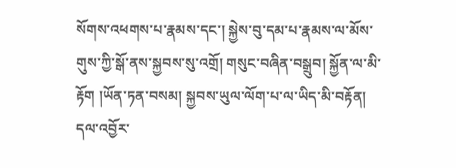སོགས་འཕགས་པ་རྣམས་དང་། སྐྱེས་བུ་དམ་པ་རྣམས་ལ་མོས་གུས་ཀྱི་སྒོ་ནས་སྐྱབས་སུ་འགྲོ། གསུང་བཞིན་བསྒྲུབ། སྐྱོན་ལ་མི་རྟོག །ཡོན་ཏན་བསམ། སྐྱབས་ཡུལ་ལོག་པ་ལ་ཡིད་མི་བརྟོན། དལ་འབྱོར་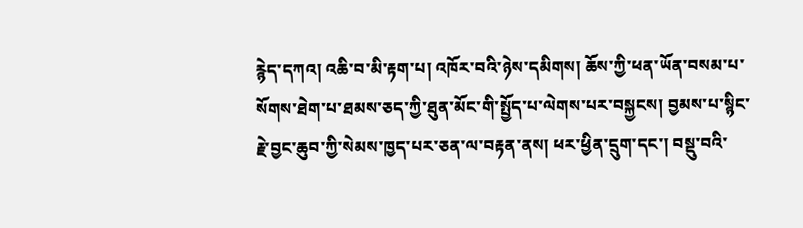རྙེད་དཀའ། འཆི་བ་མི་རྟག་པ། འཁོར་བའི་ཉེས་དམིགས། ཆོས་ཀྱི་ཕན་ཡོན་བསམ་པ་སོགས་ཐེག་པ་ཐམས་ཅད་ཀྱི་ཐུན་མོང་གི་སྤྱོད་པ་ལེགས་པར་བསྐྱངས། བྱམས་པ་སྙིང་རྗེ་བྱང་ཆུབ་ཀྱི་སེམས་ཁྱད་པར་ཅན་ལ་བརྟན་ནས། ཕར་ཕྱིན་དྲུག་དང་། བསྡུ་བའི་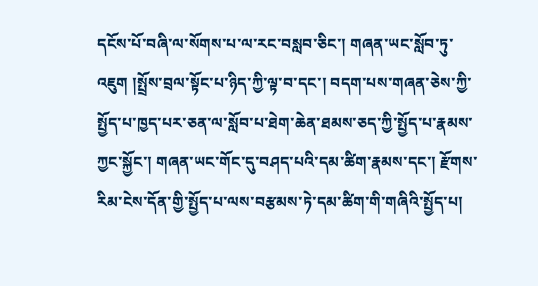དངོས་པོ་བཞི་ལ་སོགས་པ་ལ་རང་བསླབ་ཅིང་། གཞན་ཡང་སློབ་ཏུ་འཇུག །སྤྲོས་བྲལ་སྟོང་པ་ཉིད་ཀྱི་ལྟ་བ་དང་། བདག་པས་གཞན་ཅེས་ཀྱི་སྤྱོད་པ་ཁྱད་པར་ཅན་ལ་སློབ་པ་ཐེག་ཆེན་ཐམས་ཅད་ཀྱི་སྤྱོད་པ་རྣམས་ཀྱང་སྐྱོང་། གཞན་ཡང་གོང་དུ་བཤད་པའི་དམ་ཚིག་རྣམས་དང་། རྫོགས་རིམ་ངེས་དོན་གྱི་སྤྱོད་པ་ལས་བརྩམས་ཏེ་དམ་ཚིག་གི་གཞིའི་སྤྱོད་པ།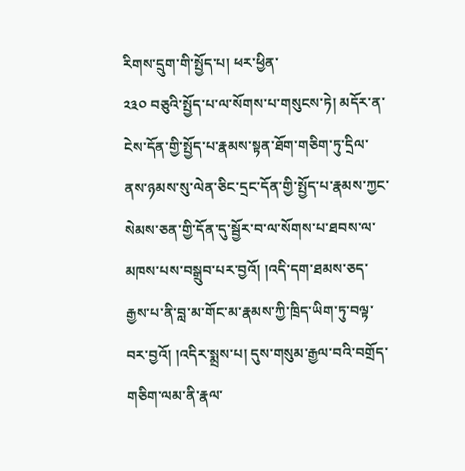རིགས་དྲུག་གི་སྤྱོད་པ། ཕར་ཕྱིན་
༢༣༠ བཅུའི་སྤྱོད་པ་ལ་སོགས་པ་གསུངས་ཏེ། མདོར་ན་ངེས་དོན་གྱི་སྤྱོད་པ་རྣམས་སྟན་ཐོག་གཅིག་ཏུ་དྲིལ་ནས་ཉམས་སུ་ལེན་ཅིང་དྲང་དོན་གྱི་སྤྱོད་པ་རྣམས་ཀྱང་སེམས་ཅན་གྱི་དོན་དུ་སྦྱོར་བ་ལ་སོགས་པ་ཐབས་ལ་མཁས་པས་བསྒྲུབ་པར་བྱའོ། །འདི་དག་ཐམས་ཅད་རྒྱས་པ་ནི་བླ་མ་གོང་མ་རྣམས་ཀྱི་ཁྲིད་ཡིག་ཏུ་བལྟ་བར་བྱའོ། །འདིར་སྨྲས་པ། དུས་གསུམ་རྒྱལ་བའི་བགྲོད་གཅིག་ལམ་ནི་རྣལ་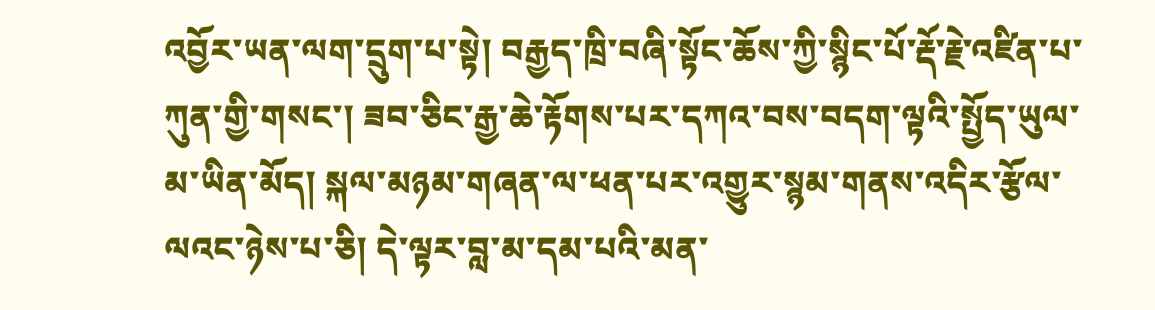འབྱོར་ཡན་ལག་དྲུག་པ་སྟེ། བརྒྱད་ཁྲི་བཞི་སྟོང་ཆོས་ཀྱི་སྙིང་པོ་རྡོ་རྗེ་འཛིན་པ་ཀུན་གྱི་གསང་། ཟབ་ཅིང་རྒྱ་ཆེ་རྟོགས་པར་དཀའ་བས་བདག་ལྟའི་སྤྱོད་ཡུལ་མ་ཡིན་མོད། སྐལ་མཉམ་གཞན་ལ་ཕན་པར་འགྱུར་སྙམ་གནས་འདིར་རྩོལ་ལའང་ཉེས་པ་ཅི། དེ་ལྟར་བླ་མ་དམ་པའི་མན་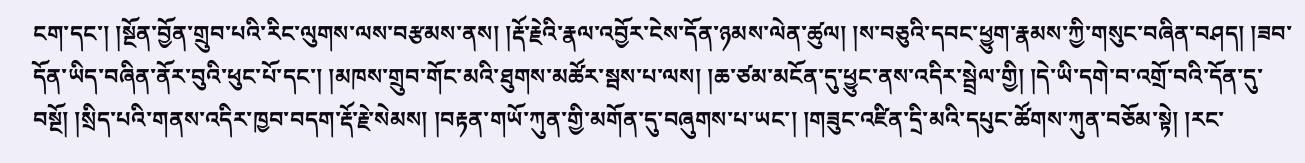ངག་དང་། །སྔོན་བྱོན་གྲུབ་པའི་རིང་ལུགས་ལས་བརྩམས་ནས། །རྡོ་རྗེའི་རྣལ་འབྱོར་ངེས་དོན་ཉམས་ལེན་ཚུལ། །ས་བཅུའི་དབང་ཕྱུག་རྣམས་ཀྱི་གསུང་བཞིན་བཤད། །ཟབ་དོན་ཡིད་བཞིན་ནོར་བུའི་ཕུང་པོ་དང་། །མཁས་གྲུབ་གོང་མའི་ཐུགས་མཚོར་སྦས་པ་ལས། །ཆ་ཙམ་མངོན་དུ་ཕྱུང་ནས་འདིར་སྦྲེལ་གྱི། །དེ་ཡི་དགེ་བ་འགྲོ་བའི་དོན་དུ་བསྔོ། །སྲིད་པའི་གནས་འདིར་ཁྱབ་བདག་རྡོ་རྗེ་སེམས། །བརྟན་གཡོ་ཀུན་གྱི་མགོན་དུ་བཞུགས་པ་ཡང་། །གཟུང་འཛིན་དྲི་མའི་དཔུང་ཚོགས་ཀུན་བཅོམ་སྟེ། །རང་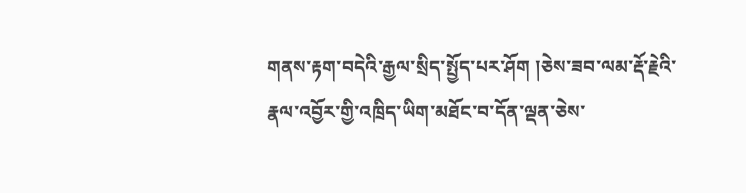གནས་རྟག་བདེའི་རྒྱལ་སྲིད་སྤྱོད་པར་ཤོག །ཅེས་ཟབ་ལམ་རྡོ་རྗེའི་རྣལ་འབྱོར་གྱི་འཁྲིད་ཡིག་མཐོང་བ་དོན་ལྡན་ཅེས་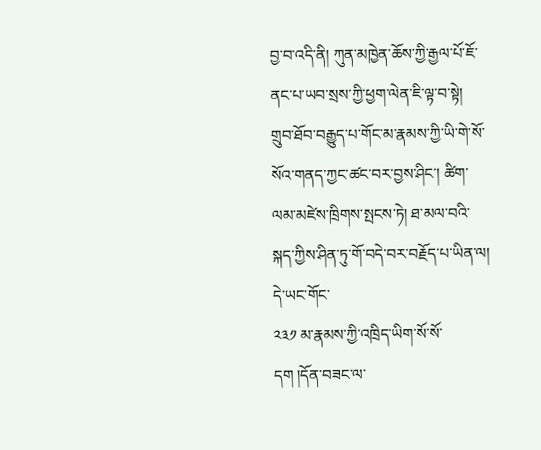བྱ་བ་འདི་ནི། ཀུན་མཁྱེན་ཆོས་ཀྱི་རྒྱལ་པོ་ཇོ་ནང་པ་ཡབ་སྲས་ཀྱི་ཕྱག་ལེན་ཇི་ལྟ་བ་སྟེ། གྲུབ་ཐོབ་བརྒྱུད་པ་གོང་མ་རྣམས་ཀྱི་ཡི་གེ་སོ་སོའ་གནད་ཀྱང་ཚང་བར་བྱས་ཤིང་། ཚིག་ལམ་མཛེས་ཁྲིགས་སྤངས་ཏེ། ཐ་མལ་བའི་སྐད་ཀྱིས་ཤིན་ཏུ་གོ་བདེ་བར་བརྗོད་པ་ཡིན་ལ། དེ་ཡང་གོང་
༢༣༡ མ་རྣམས་ཀྱི་འཁྲིད་ཡིག་སོ་སོ་དག །དོན་བཟང་ལ་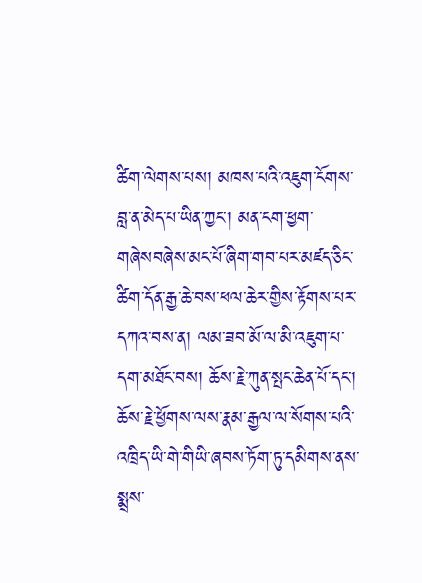ཚིག་ལེགས་པས། མཁས་པའི་འཇུག་ངོགས་བླ་ན་མེད་པ་ཡིན་ཀྱང་། མན་ངག་ཕྱག་གཞེསབཞེས་མང་པོ་ཞིག་གབ་པར་མཛད་ཅིང་ཚིག་དོན་རྒྱ་ཆེ་བས་ཕལ་ཆེར་གྱིས་རྟོགས་པར་དཀའ་བས་ན། ལམ་ཟབ་མོ་ལ་མི་འཇུག་པ་དག་མཐོང་བས། ཆོས་རྗེ་ཀུན་སྤང་ཆེན་པོ་དང་། ཆོས་རྗེ་ཕྱོགས་ལས་རྣམ་རྒྱལ་ལ་སོགས་པའི་འཁྲིད་ཡི་གེ་གིཡི་ཞབས་ཏོག་ཏུ་དམིགས་ནས་སྨྲས་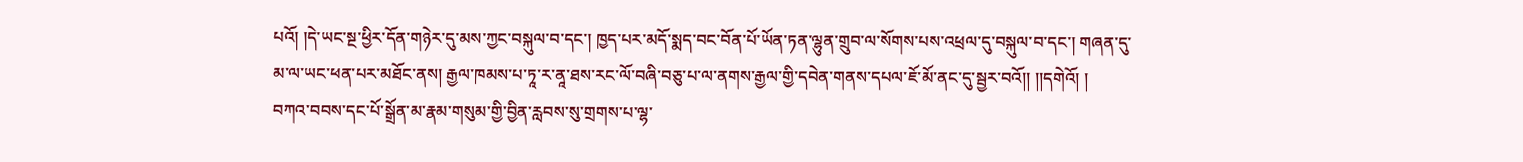པའོ། །དེ་ཡང་སྔ་ཕྱིར་དོན་གཉེར་དུ་མས་ཀྱང་བསྐུལ་བ་དང་། ཁྱད་པར་མདོ་སྨད་བང་བོན་པོ་ཡོན་ཏན་ལྷུན་གྲུབ་ལ་སོགས་པས་འཕྲལ་དུ་བསྐུལ་བ་དང་། གཞན་དུ་མ་ལ་ཡང་ཕན་པར་མཐོང་ནས། རྒྱལ་ཁམས་པ་ཏཱ་ར་ནཱ་ཐས་རང་ལོ་བཞི་བཅུ་པ་ལ་ནགས་རྒྱལ་གྱི་དབེན་གནས་དཔལ་ཇོ་མོ་ནང་དུ་སྦྱར་བའོ།། །།དགེའོ། །
བཀའ་བབས་དང་པོ་སྒྲོན་མ་རྣམ་གསུམ་གྱི་བྱིན་རླབས་སུ་གྲགས་པ་ལྷ་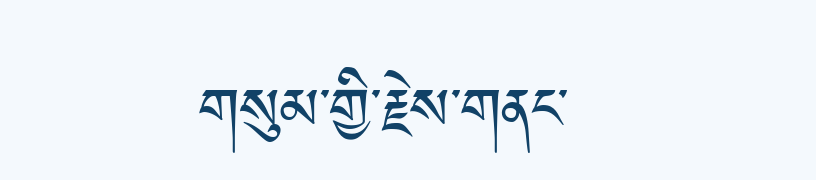གསུམ་གྱི་རྗེས་གནང་